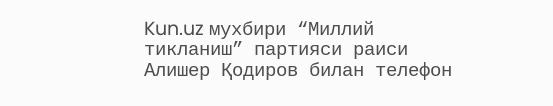Kun.uz мухбири “Миллий тикланиш” партияси раиси Алишер Қодиров билан телефон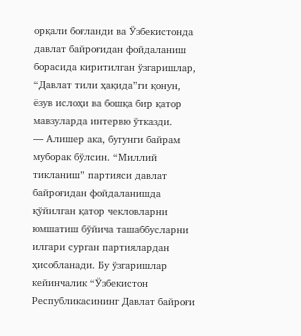орқали боғланди ва Ўзбекистонда давлат байроғидан фойдаланиш борасида киритилган ўзгаришлар, “Давлат тили ҳақида”ги қонун, ёзув ислоҳи ва бошқа бир қатор мавзуларда интервю ўтказди.
— Алишер ака, бугунги байрам муборак бўлсин. “Миллий тикланиш” партияси давлат байроғидан фойдаланишда қўйилган қатор чекловларни юмшатиш бўйича ташаббусларни илгари сурган партиялардан ҳисобланади. Бу ўзгаришлар кейинчалик “Ўзбекистон Республикасининг Давлат байроғи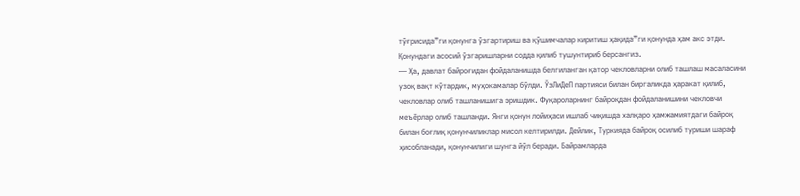тўғрисида”ги қонунга ўзгартириш ва қўшимчалар киритиш ҳақида”ги қонунда ҳам акс этди. Қонундаги асосий ўзгаришларни содда қилиб тушунтириб берсангиз.
— Ҳа, давлат байроғидан фойдаланишда белгиланган қатор чекловларни олиб ташлаш масаласини узоқ вақт кўтардик, муҳокамалар бўлди. ЎзЛиДеП партияси билан биргаликда ҳаракат қилиб, чекловлар олиб ташланишига эришдик. Фуқароларнинг байроқдан фойдаланишини чекловчи меъёрлар олиб ташланди. Янги қонун лойиҳаси ишлаб чиқишда халқаро ҳамжамиятдаги байроқ билан боғлиқ қонунчиликлар мисол келтирилди. Дейлик, Туркияда байроқ осилиб туриши шараф ҳисобланади, қонунчилиги шунга йўл беради. Байрамларда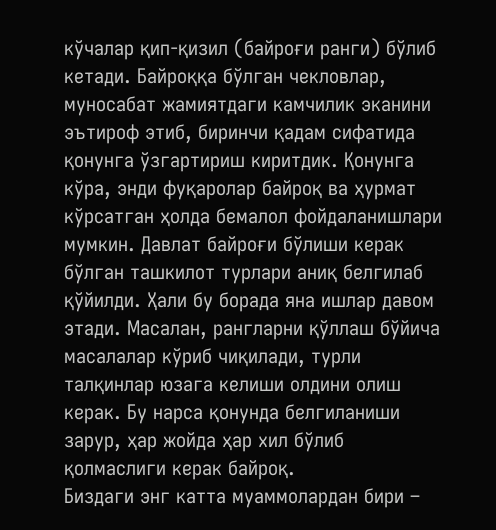кўчалар қип-қизил (байроғи ранги) бўлиб кетади. Байроққа бўлган чекловлар, муносабат жамиятдаги камчилик эканини эътироф этиб, биринчи қадам сифатида қонунга ўзгартириш киритдик. Қонунга кўра, энди фуқаролар байроқ ва ҳурмат кўрсатган ҳолда бемалол фойдаланишлари мумкин. Давлат байроғи бўлиши керак бўлган ташкилот турлари аниқ белгилаб қўйилди. Ҳали бу борада яна ишлар давом этади. Масалан, рангларни қўллаш бўйича масалалар кўриб чиқилади, турли талқинлар юзага келиши олдини олиш керак. Бу нарса қонунда белгиланиши зарур, ҳар жойда ҳар хил бўлиб қолмаслиги керак байроқ.
Биздаги энг катта муаммолардан бири –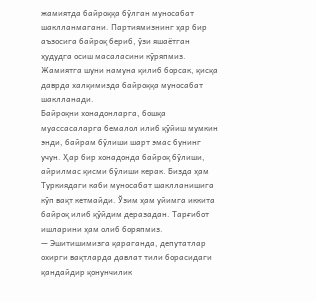жамиятда байроққа бўлган муносабат шаклланмагани. Партиямизнинг ҳар бир аъзосига байроқ бериб, ўзи яшаётган ҳудудга осиш масаласини кўряпмиз. Жамиятга шуни намуна қилиб борсак, қисқа даврда халқимизда байроққа муносабат шаклланади.
Байроқни хонадонларга, бошқа муассасаларга бемалол илиб қўйиш мумкин энди, байрам бўлиши шарт эмас бунинг учун. Ҳар бир хонадонда байроқ бўлиши, айрилмас қисми бўлиши керак. Бизда ҳам Туркиядаги каби муносабат шаклланишига кўп вақт кетмайди. Ўзим ҳам уйимга иккита байроқ илиб қўйдим деразадан. Тарғибот ишларини ҳам олиб боряпмиз.
— Эшитишимизга қараганда, депутатлар охирги вақтларда давлат тили борасидаги қандайдир қонунчилик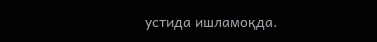устида ишламоқда.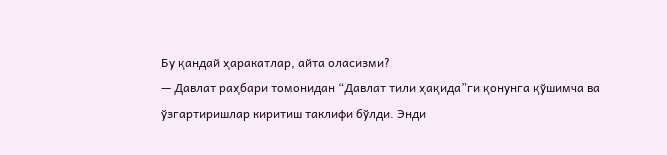Бу қандай ҳаракатлар, айта оласизми?
— Давлат раҳбари томонидан “Давлат тили ҳақида”ги қонунга қўшимча ва ўзгартиришлар киритиш таклифи бўлди. Энди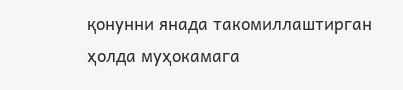қонунни янада такомиллаштирган ҳолда муҳокамага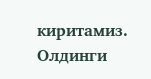киритамиз. Олдинги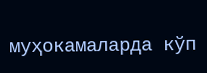муҳокамаларда кўп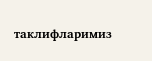таклифларимиз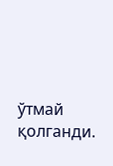ўтмай қолганди.